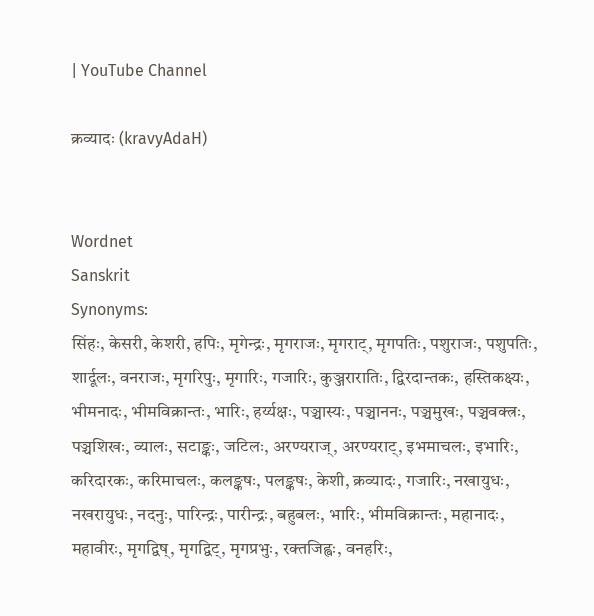| YouTube Channel

क्रव्यादः (kravyAdaH)


Wordnet
Sanskrit
Synonyms:
सिंहः, केसरी, केशरी, हपिः, मृगेन्द्रः, मृगराजः, मृगराट्, मृगपतिः, पशुराजः, पशुपतिः, शार्दूलः, वनराजः, मृगरिपुः, मृगारिः, गजारिः, कुञ्जरारातिः, द्विरदान्तकः, हस्तिकक्ष्यः, भीमनादः, भीमविक्रान्तः, भारिः, हर्य्यक्षः, पञ्चास्यः, पञ्चाननः, पञ्चमुखः, पञ्चवक्त्रः, पञ्चशिखः, व्यालः, सटाङ्कः, जटिलः, अरण्यराज्, अरण्यराट्, इभमाचलः, इभारिः, करिदारकः, करिमाचलः, कलङ्कषः, पलङ्कषः, केशी, क्रव्यादः, गजारिः, नखायुधः, नखरायुधः, नदनुः, पारिन्द्रः, पारीन्द्रः, बहुबलः, भारिः, भीमविक्रान्तः, महानादः, महावीरः, मृगद्विष्, मृगद्विट्, मृगप्रभुः, रक्तजिह्वः, वनहरिः,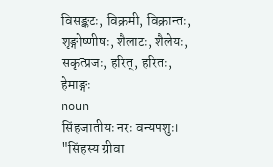विसङ्कटः, विक्रमी, विक्रान्तः, शृङ्गोष्णीषः, शैलाटः, शैलेयः, सकृत्प्रजः, हरित्, हरितः, हेमाङ्गः
noun
सिंहजातीयः नरः वन्यपशुः।
"सिंहस्य ग्रीवा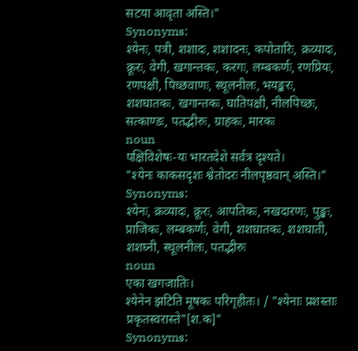सटया आवृता अस्ति।"
Synonyms:
श्येनः, पत्री, शशादः, शशादनः, कपोतारिः, क्रव्यादः, क्रूरः, वेगी, खगान्तकः, करगः, लम्बकर्णः, रणप्रियः, रणपक्षी, पिच्छवाणः, स्थूलनीलः, भयङ्करः, शशघातकः, खगान्तकः, घातिपक्षी, नीलपिच्छः, सत्काण्डः, पतद्भीरुः, ग्राहकः, मारकः
noun
पक्षिविशेषः-यः भारतदेशे सर्वत्र दृश्यते।
"श्येनः काकसदृशः श्वेतोदरः नीलपृष्ठवान् अस्ति।"
Synonyms:
श्येनः, क्रव्यादः, क्रूरः, आपतिकः, नखदारणः, पुङ्खः, प्राजिकः, लम्बकर्णः, वेगी, शशघातकः, शशघाती, शशघ्नी, स्थूलनीलः, पतद्भीरुः
noun
एका खगजातिः।
श्येनेन झटिति मूषकः परिगृहीतः। / "श्येनाः प्रशस्ताः प्रकृतस्वरास्ते"[श.क]"
Synonyms: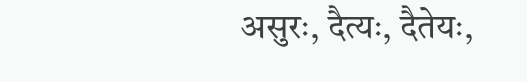असुरः, दैत्यः, दैतेयः,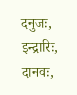दनुजः, इन्द्रारिः, दानवः,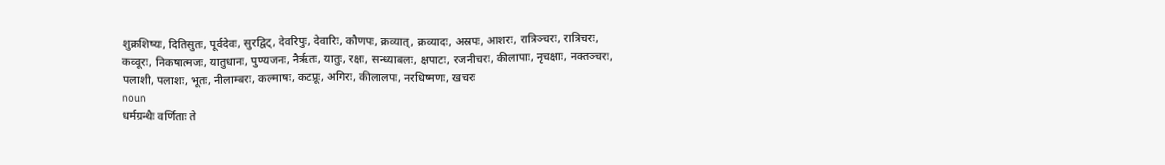शुक्रशिष्यः, दितिसुतः, पूर्वदेवः, सुरद्विट्, देवरिपुः, देवारिः, कौणपः, क्रव्यात्, क्रव्यादः, अस्रपः, आशरः, रात्रिञ्चरः, रात्रिचरः, कव्वूरः, निकषात्मजः, यातुधानः, पुण्यजनः, नैर्ऋतः, यातुः, रक्षः, सन्ध्याबलः, क्षपाटः, रजनीचरः, कीलापाः, नृचक्षाः, नक्तञ्चरः, पलाशी, पलाशः, भूतः, नीलाम्बरः, कल्माषः, कटप्रूः, अगिरः, कीलालपः, नरधिष्मणः, खचरः
noun
धर्मग्रन्थैः वर्णिताः ते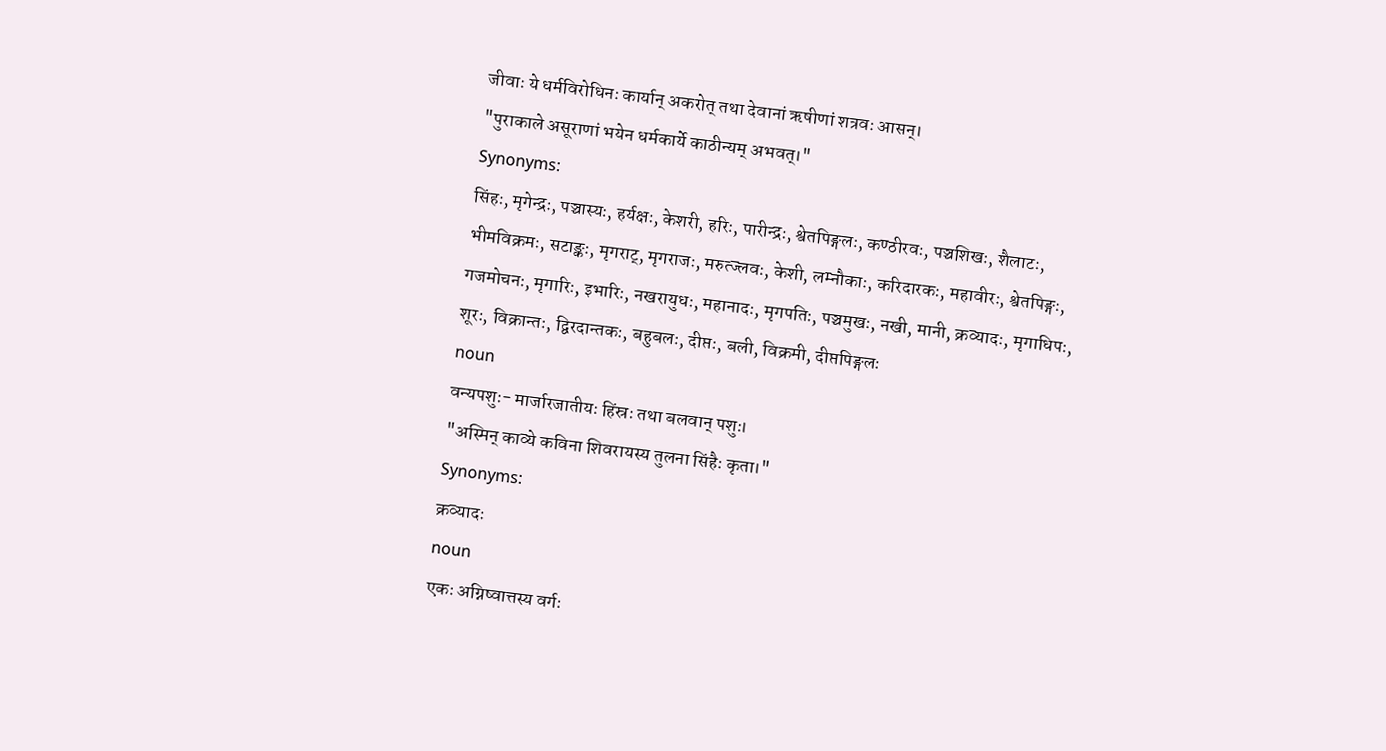जीवाः ये धर्मविरोधिनः कार्यान् अकरोत् तथा देवानां ऋषीणां शत्रवः आसन्।
"पुराकाले असूराणां भयेन धर्मकार्ये काठीन्यम् अभवत्।"
Synonyms:
सिंहः, मृगेन्द्रः, पञ्चास्यः, हर्यक्षः, केशरी, हरिः, पारीन्द्रः, श्वेतपिङ्गलः, कण्ठीरवः, पञ्चशिखः, शैलाटः, भीमविक्रमः, सटाङ्कः, मृगराट्, मृगराजः, मरुत्ज्लवः, केशी, लम्नौकाः, करिदारकः, महावीरः, श्वेतपिङ्गः, गजमोचनः, मृगारिः, इभारिः, नखरायुधः, महानादः, मृगपतिः, पञ्चमुखः, नखी, मानी, क्रव्यादः, मृगाधिपः, शूरः, विक्रान्तः, द्विरदान्तकः, बहुबलः, दीप्तः, बली, विक्रमी, दीप्तपिङ्गलः
noun
वन्यपशुः- मार्जारजातीयः हिंस्रः तथा बलवान् पशुः।
"अस्मिन् काव्ये कविना शिवरायस्य तुलना सिंहैः कृता।"
Synonyms:
क्रव्यादः
noun
एकः अग्निष्वात्तस्य वर्गः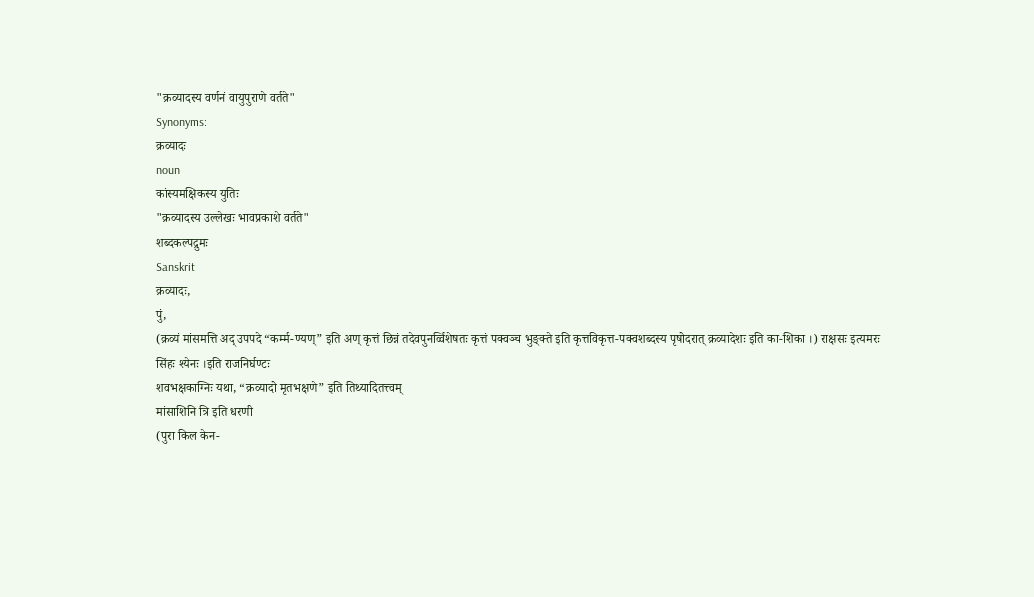"क्रव्यादस्य वर्णनं वायुपुराणे वर्तते"
Synonyms:
क्रव्यादः
noun
कांस्यमक्षिकस्य युतिः
"क्रव्यादस्य उल्लेखः भावप्रकाशे वर्तते"
शब्दकल्पद्रुमः
Sanskrit
क्रव्यादः,
पुं,
(क्रव्यं मांसमत्ति अद् उपपदे “कर्म्म-ण्यण्” इति अण् कृत्तं छिन्नं तदेवपुनर्व्विशेषतः कृत्तं पक्वञ्च भुङ्क्ते इति कृत्तविकृत्त-पक्वशब्दस्य पृषोदरात् क्रव्यादेशः इति का-शिका ।) राक्षसः इत्यमरः
सिंहः श्येनः ।इति राजनिर्घण्टः
शवभक्षकाग्निः यथा, “क्रव्यादो मृतभक्षणे” इति तिथ्यादितत्त्वम्
मांसाशिनि त्रि इति धरणी
(पुरा किल केन-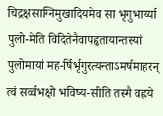चिद्रक्षसाग्निमुखादियमेव सा भृगुभार्य्या पुलो-मेति विदितेनैवापहृतायान्तस्यां पुलोमायां मह-र्षिर्भृगुरत्यन्ताऽमर्षमाहरन् त्वं सर्व्वभक्षो भविष्य-सीति तस्मै वह्नये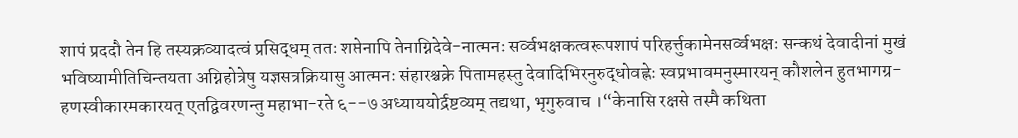शापं प्रददौ तेन हि तस्यक्रव्यादत्वं प्रसिद्धम् ततः शप्तेनापि तेनाग्निदेवे-नात्मनः सर्व्वभक्षकत्वरूपशापं परिहर्त्तुकामेनसर्व्वभक्षः सन्कथं देवादीनां मुखं भविष्यामीतिचिन्तयता अग्निहोत्रेषु यज्ञसत्रक्रियासु आत्मनः संहारश्चक्रे पितामहस्तु देवादिभिरनुरुद्धोवह्नेः स्वप्रभावमनुस्मारयन् कौशलेन हुतभागग्र-हणस्वीकारमकारयत् एतद्विवरणन्तु महाभा-रते ६--७ अध्याययोर्द्रष्टव्यम् तद्यथा, भृगुरुवाच ।“केनासि रक्षसे तस्मै कथिता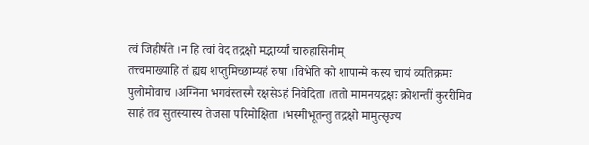त्वं जिहीर्षते ।न हि त्वां वेद तद्रक्षो मद्भार्य्यां चारुहासिनीम्
तत्त्वमाख्याहि तं ह्यद्य शप्तुमिच्छाम्यहं रुषा ।विभेति को शापान्मे कस्य चायं व्यतिक्रमः
पुलोमोवाच ।अग्निना भगवंस्तस्मै रक्षसेऽहं निवेदिता ।ततो मामनयद्रक्षः क्रोशन्तीं कुररीमिव
साहं तव सुतस्यास्य तेजसा परिमोक्षिता ।भस्मीभूतन्तु तद्रक्षो मामुत्सृज्य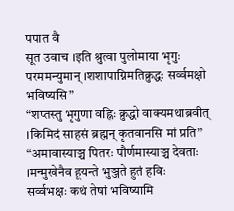पपात वै
सूत उवाच ।इति श्रुत्वा पुलोमाया भृगुः परममन्युमान् ।शशापाग्निमतिक्रुद्धः सर्व्वमक्षो भविष्यसि”
“शप्तस्तु भृगुणा वह्निः क्रुद्धो वाक्यमथाब्रवीत् ।किमिदं साहसं ब्रह्मन् कृतवानसि मां प्रति”
“अमावास्याञ्च पितरः पौर्णमास्याञ्च देवताः ।मन्मुखेनैव हूयन्ते भुञ्जते हुतं हविः
सर्व्वभक्षः कथं तेषां भविष्यामि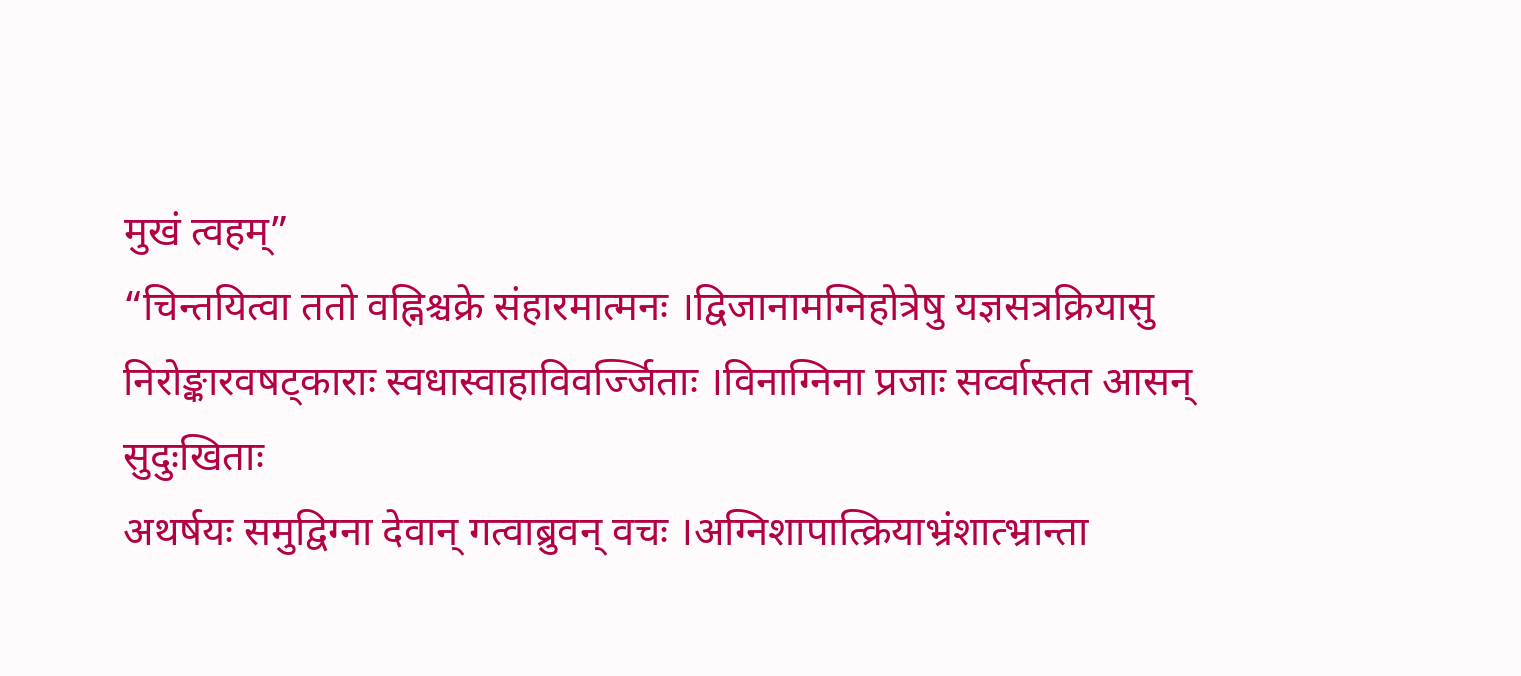मुखं त्वहम्”
“चिन्तयित्वा ततो वह्निश्चक्रे संहारमात्मनः ।द्विजानामग्निहोत्रेषु यज्ञसत्रक्रियासु
निरोङ्कारवषट्काराः स्वधास्वाहाविवर्ज्जिताः ।विनाग्निना प्रजाः सर्व्वास्तत आसन् सुदुःखिताः
अथर्षयः समुद्विग्ना देवान् गत्वाब्रुवन् वचः ।अग्निशापात्क्रियाभ्रंशात्भ्रान्ता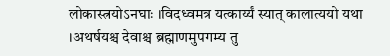लोकास्त्रयोऽनघाः ।विदध्वमत्र यत्कार्य्यं स्यात् कालात्ययो यथा ।अथर्षयश्च देवाश्च ब्रह्माणमुपगम्य तु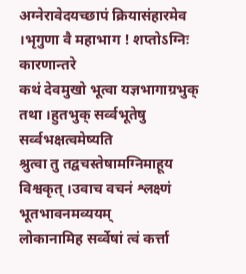अग्नेरावेदयच्छापं क्रियासंहारमेव ।भृगुणा वै महाभाग ! शप्तोऽग्निः कारणान्तरे
कथं देवमुखो भूत्वा यज्ञभागाग्रभुक् तथा ।हुतभुक् सर्व्वभूतेषु सर्व्वभक्षत्वमेष्यति
श्रुत्वा तु तद्वचस्तेषामग्निमाहूय विश्वकृत् ।उवाच वचनं श्लक्ष्णं भूतभावनमव्ययम्
लोकानामिह सर्व्वेषां त्वं कर्त्ता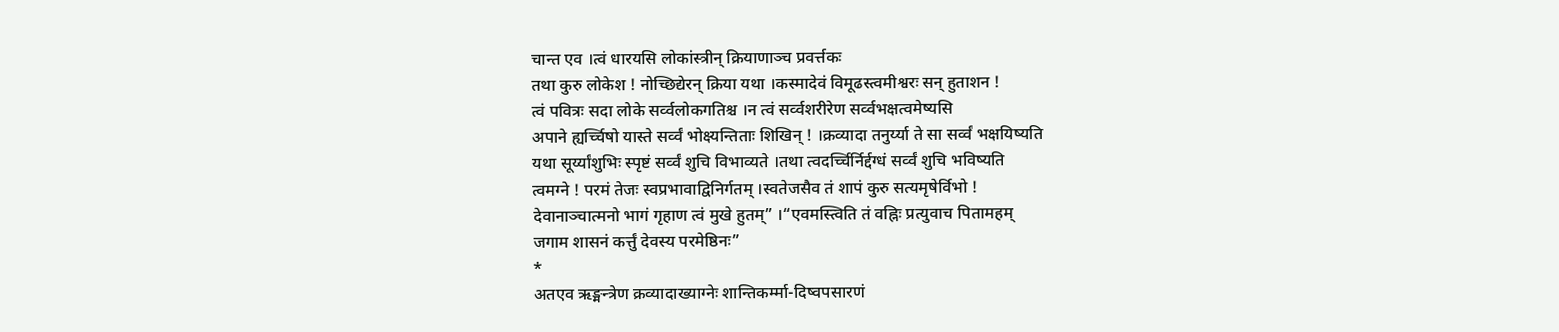चान्त एव ।त्वं धारयसि लोकांस्त्रीन् क्रियाणाञ्च प्रवर्त्तकः
तथा कुरु लोकेश ! नोच्छिद्येरन् क्रिया यथा ।कस्मादेवं विमूढस्त्वमीश्वरः सन् हुताशन !
त्वं पवित्रः सदा लोके सर्व्वलोकगतिश्च ।न त्वं सर्व्वशरीरेण सर्व्वभक्षत्वमेष्यसि
अपाने ह्यर्च्चिषो यास्ते सर्व्वं भोक्ष्यन्तिताः शिखिन् ! ।क्रव्यादा तनुर्य्या ते सा सर्व्वं भक्षयिष्यति
यथा सूर्य्यांशुभिः स्पृष्टं सर्व्वं शुचि विभाव्यते ।तथा त्वदर्च्चिर्निर्द्दग्धं सर्व्वं शुचि भविष्यति
त्वमग्ने ! परमं तेजः स्वप्रभावाद्विनिर्गतम् ।स्वतेजसैव तं शापं कुरु सत्यमृषेर्विभो !
देवानाञ्चात्मनो भागं गृहाण त्वं मुखे हुतम्” ।“एवमस्त्विति तं वह्निः प्रत्युवाच पितामहम्
जगाम शासनं कर्त्तुं देवस्य परमेष्ठिनः”
*
अतएव ऋङ्मन्त्रेण क्रव्यादाख्याग्नेः शान्तिकर्म्मा-दिष्वपसारणं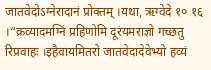जातवेदोऽग्नेरादानं प्रोक्तम् ।यथा, ऋग्वेदे १० १६ ।“क्रव्यादमग्निं प्रहिणोमि दूरंयमराज्ञो गच्छतु रिप्रवाहः ।इहैवायमितरो जातवेदादेवेभ्यो हव्यं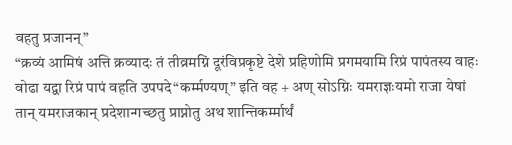वहतु प्रजानन्”
“क्रव्यं आमिषं अत्ति क्रव्यादः तं तीव्रमग्निं दूरंविप्रकृष्टे देशे प्रहिणोमि प्रगमयामि रिप्रं पापंतस्य वाहः वोढा यद्वा रिप्रं पापं वहति उपपदे“कर्म्मण्यण्” इति वह + अण् सोऽग्निः यमराज्ञःयमो राजा येषां तान् यमराजकान् प्रदेशान्गच्छतु प्राप्नोतु अथ शान्तिकर्म्मार्थं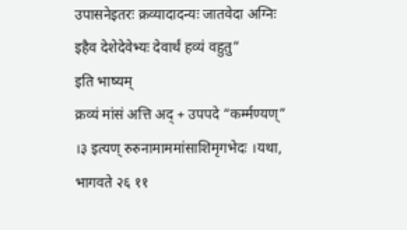उपासनेइतरः क्रव्यादादन्यः जातवेदा अग्निः इहैव देशेदेवेभ्यः देवार्थं हव्यं वहुतु”
इति भाष्यम्
क्रव्यं मांसं अत्ति अद् + उपपदे “कर्म्मण्यण्” ।३ इत्यण् रुरुनामाममांसाशिमृगभेदः ।यथा, भागवते २६ ११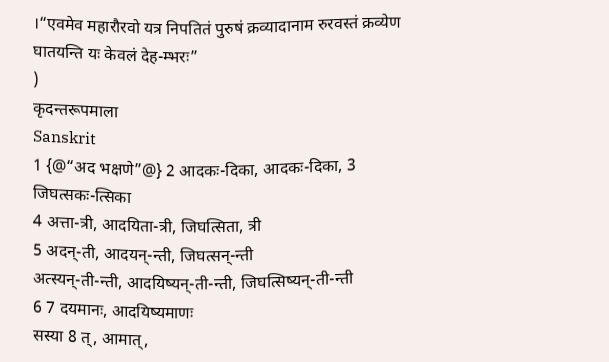।“एवमेव महारौरवो यत्र निपतितं पुरुषं क्रव्यादानाम रुरवस्तं क्रव्येण घातयन्ति यः केवलं देह-म्भरः”
)
कृदन्तरूपमाला
Sanskrit
1 {@“अद भक्षणे”@} 2 आदकः-दिका, आदकः-दिका, 3 जिघत्सकः-त्सिका
4 अत्ता-त्री, आदयिता-त्री, जिघत्सिता, त्री
5 अदन्-ती, आदयन्-न्ती, जिघत्सन्-न्ती
अत्स्यन्-ती-न्ती, आदयिष्यन्-ती-न्ती, जिघत्सिष्यन्-ती-न्ती
6 7 दयमानः, आदयिष्यमाणः
सस्या 8 त्, आमात्,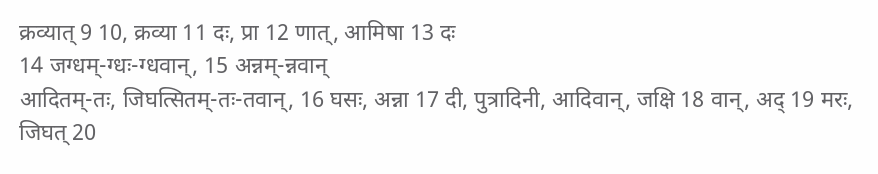क्रव्यात् 9 10, क्रव्या 11 दः, प्रा 12 णात्, आमिषा 13 दः
14 जग्धम्-ग्धः-ग्धवान्, 15 अन्नम्-न्नवान्
आदितम्-तः, जिघत्सितम्-तः-तवान्, 16 घसः, अन्ना 17 दी, पुत्रादिनी, आदिवान्, जक्षि 18 वान्, अद् 19 मरः, जिघत् 20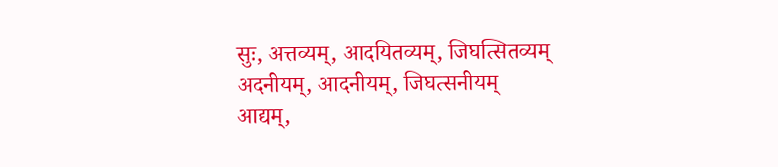सुः, अत्तव्यम्, आदयितव्यम्, जिघत्सितव्यम्
अदनीयम्, आदनीयम्, जिघत्सनीयम्
आद्यम्,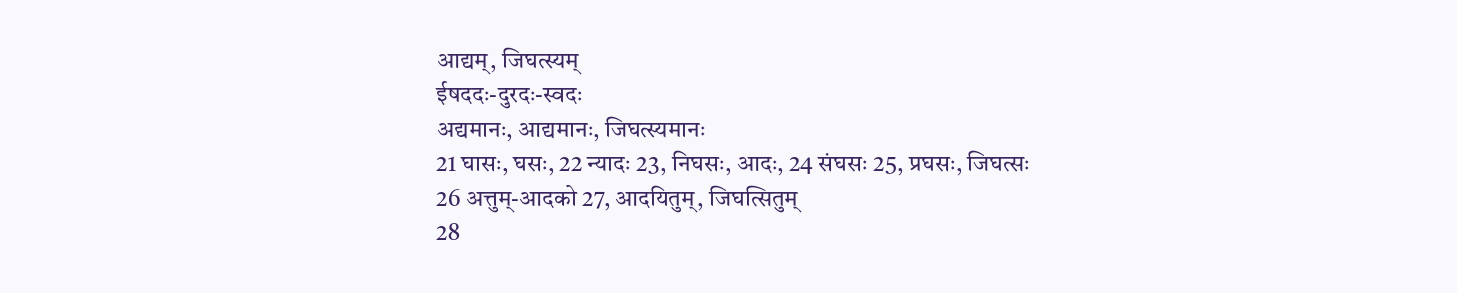आद्यम्, जिघत्स्यम्
ईषददः-दुरदः-स्वदः
अद्यमानः, आद्यमानः, जिघत्स्यमानः
21 घासः, घसः, 22 न्यादः 23, निघसः, आदः, 24 संघसः 25, प्रघसः, जिघत्सः
26 अत्तुम्-आदको 27, आदयितुम्, जिघत्सितुम्
28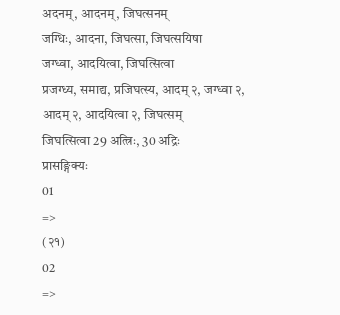अदनम्, आदनम्, जिघत्सनम्
जग्धिः, आदना, जिघत्सा, जिघत्सयिषा
जग्ध्वा, आदयित्वा, जिघत्सित्वा
प्रजग्ध्य, समाद्य, प्रजिघत्स्य, आदम् २, जग्ध्वा २, आदम् २, आदयित्वा २, जिघत्सम्
जिघत्सित्वा 29 अत्त्रिः, 30 अद्रिः
प्रासङ्गिक्यः
01
=>
(२१)
02
=>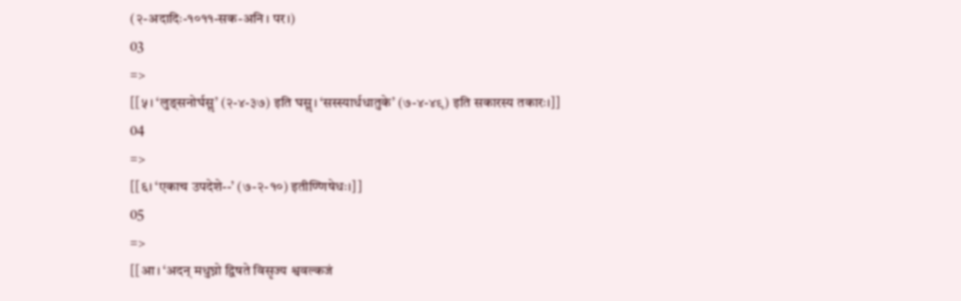(२-अदादिः-१०११-सक-अनि। पर।)
03
=>
[[५। ‘लुङ्सनोर्घसॢ’ (२-४-३७) इति घसॢ। ‘सस्स्यार्धधातुके’ (७-४-४९) इति सकारस्य तकारः।]]
04
=>
[[६। ‘एकाच उपदेशे--’ (७-२-१०) इतीण्णिषेधः।]]
05
=>
[[आ। ‘अदन् मधुघ्नो द्विषते विसृज्य श्ववल्कजं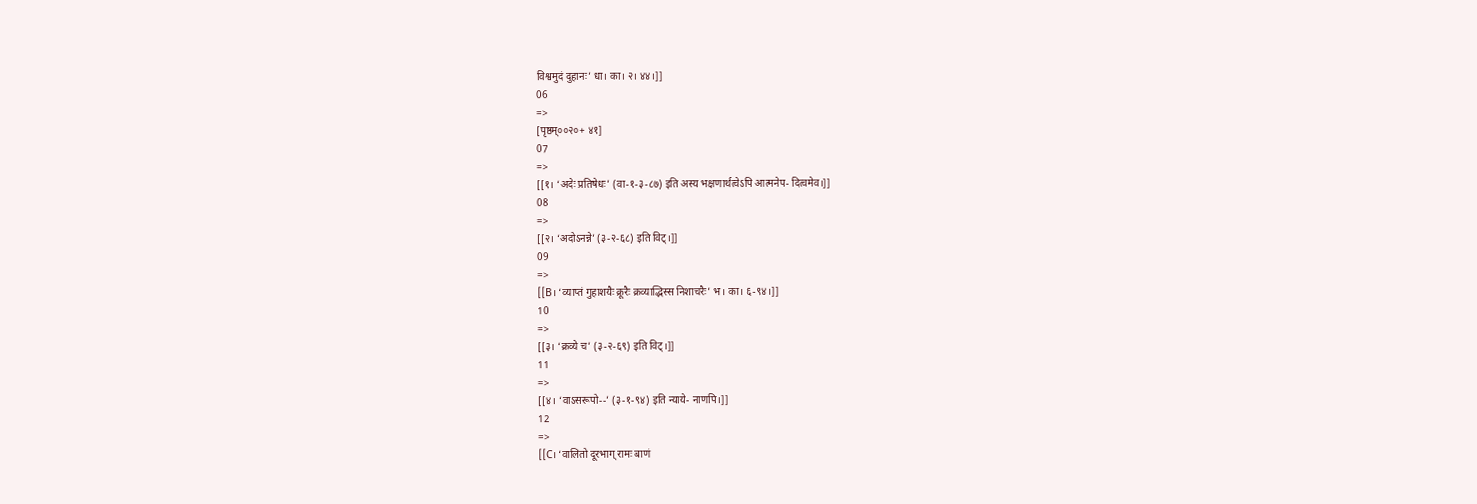विश्वमुदं दुहानः’ धा। का। २। ४४।]]
06
=>
[पृष्ठम्००२०+ ४१]
07
=>
[[१। ‘अदेः प्रतिषेधः’ (वा-१-३-८७) इति अस्य भक्षणार्थत्वेऽपि आत्मनेप- दित्वमेव।]]
08
=>
[[२। ‘अदोऽनन्ने’ (३-२-६८) इति विट्।]]
09
=>
[[B। ‘व्याप्तं गुहाशयैः क्रूरैः क्रव्याद्भिस्स निशाचरैः’ भ। का। ६-९४।]]
10
=>
[[३। ‘क्रव्ये च’ (३-२-६९) इति विट्।]]
11
=>
[[४। ‘वाऽसरूपो--’ (३-१-९४) इति न्याये- नाणपि।]]
12
=>
[[C। ‘वालितो दूरभाग् रामः बाणं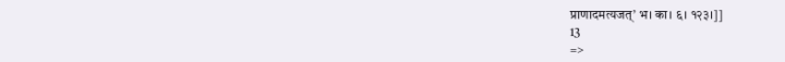प्राणादमत्यजत्’ भ। का। ६। १२३।]]
13
=>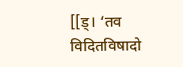[[ड्। ‘तव विदितविषादो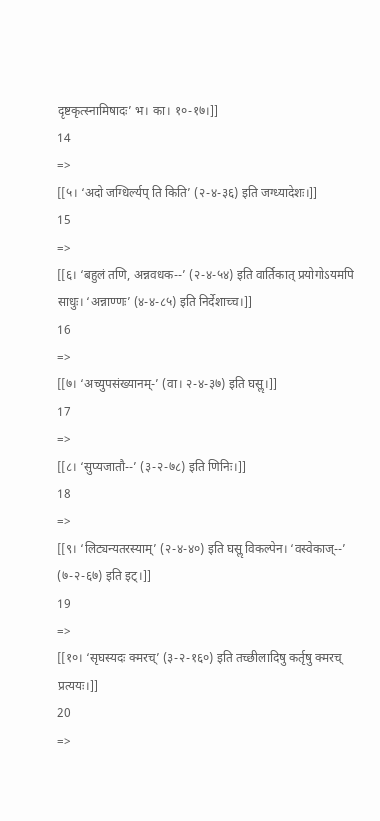दृष्टकृत्स्नामिषादः’ भ। का। १०-१७।]]
14
=>
[[५। ‘अदो जग्धिर्ल्यप् ति किति’ (२-४-३६) इति जग्ध्यादेशः।]]
15
=>
[[६। ‘बहुलं तणि, अन्नवधक--’ (२-४-५४) इति वार्तिकात् प्रयोगोऽयमपि साधुः। ‘अन्नाण्णः’ (४-४-८५) इति निर्देशाच्च।]]
16
=>
[[७। ‘अच्युपसंख्यानम्-’ (वा। २-४-३७) इति घसॢ।]]
17
=>
[[८। ‘सुप्यजातौ--’ (३-२-७८) इति णिनिः।]]
18
=>
[[९। ‘लिट्यन्यतरस्याम्’ (२-४-४०) इति घसॢ विकल्पेन। ‘वस्वेकाज्--’ (७-२-६७) इति इट्।]]
19
=>
[[१०। ‘सृघस्यदः क्मरच्’ (३-२-१६०) इति तच्छीलादिषु कर्तृषु क्मरच् प्रत्ययः।]]
20
=>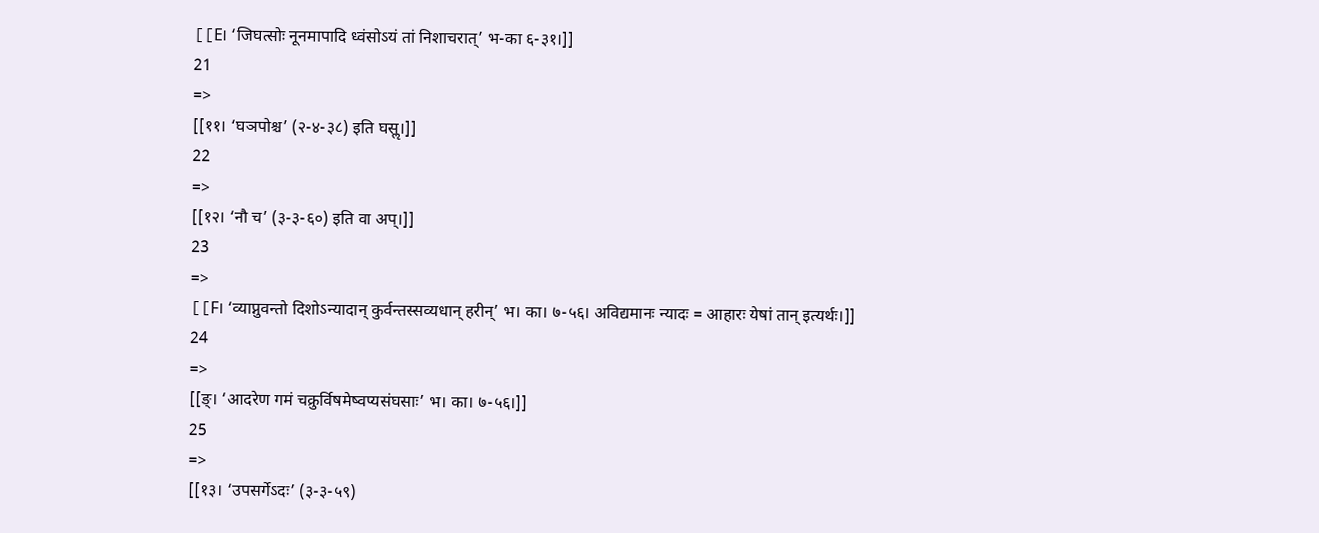[[E। ‘जिघत्सोः नूनमापादि ध्वंसोऽयं तां निशाचरात्’ भ-का ६-३१।]]
21
=>
[[११। ‘घञपोश्च’ (२-४-३८) इति घसॢ।]]
22
=>
[[१२। ‘नौ च’ (३-३-६०) इति वा अप्।]]
23
=>
[[F। ‘व्याप्नुवन्तो दिशोऽन्यादान् कुर्वन्तस्सव्यधान् हरीन्’ भ। का। ७-५६। अविद्यमानः न्यादः = आहारः येषां तान् इत्यर्थः।]]
24
=>
[[ङ्। ‘आदरेण गमं चक्रुर्विषमेष्वप्यसंघसाः’ भ। का। ७-५६।]]
25
=>
[[१३। ‘उपसर्गेऽदः’ (३-३-५९)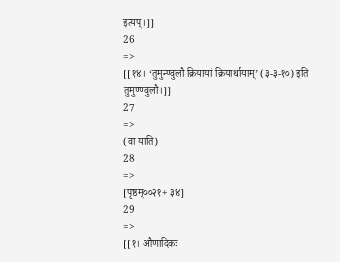इत्यप्।]]
26
=>
[[१४। ‘तुमुन्ण्वुलौ क्रियायां क्रियार्थायाम्’ (३-३-१०) इति तुमुण्ण्वुलौ।]]
27
=>
(वा याति)
28
=>
[पृष्ठम्००२१+ ३४]
29
=>
[[१। औणादिकः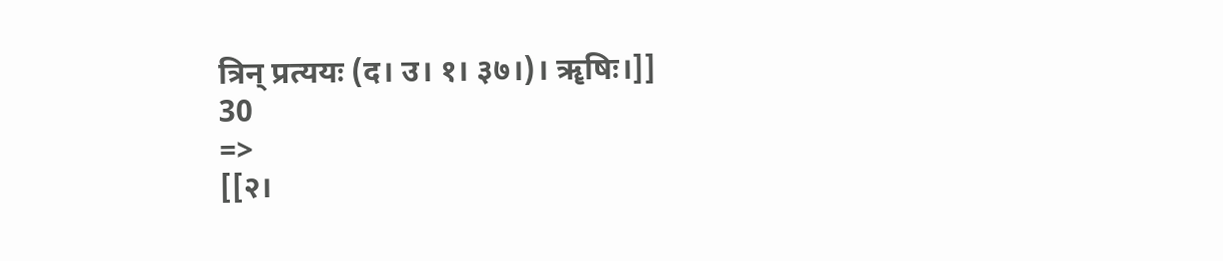त्रिन् प्रत्ययः (द। उ। १। ३७।)। ॠषिः।]]
30
=>
[[२।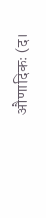औणादिकः (द।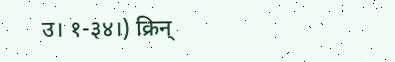उ। १-३४।) क्रिन्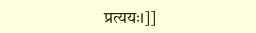प्रत्ययः।]]